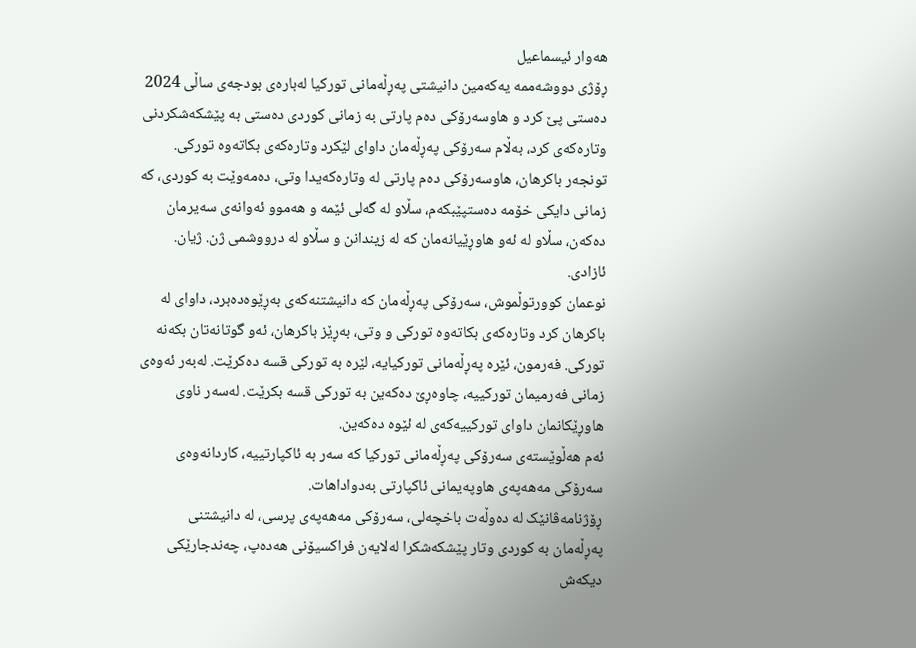هەوار ئیسماعیل
ڕۆژی دووشەممە یەکەمین دانیشتی پەڕڵەمانی تورکیا لەبارەی بودجەی ساڵی 2024 دەستی پێ کرد و هاوسەرۆکی دەم پارتی بە زمانی کوردی دەستی بە پێشکەشکردنی وتارەکەی کرد، بەڵام سەرۆکی پەڕڵەمان داوای لێکرد وتارەکەی بکاتەوە تورکی.
تونجەر باکرهان، هاوسەرۆکی دەم پارتی لە وتارەکەیدا وتی، دەمەوێت بە کوردی، کە زمانی دایکی خۆمە دەستپێبکەم، سڵاو لە گەلی ئێمە و هەموو ئەوانەی سەیرمان دەکەن، سڵاو لە ئەو هاوڕێیانەمان کە لە زیندانن و سڵاو لە درووشمی ژن. ژیان. ئازادی.
نوعمان کوورتوڵموش، سەرۆکی پەڕڵەمان کە دانیشتنەکەی بەڕێوەدەبرد، داوای لە باکرهان کرد وتارەکەی بکاتەوە تورکی و وتی، بەڕێز باکرهان، ئەو گوتانەتان بکەنە تورکی. فەرمون، ئێرە پەڕڵەمانی تورکیایە، لێرە بە تورکی قسە دەکرێت. لەبەر ئەوەی زمانی فەرمیمان تورکییە، چاوەڕێ دەکەین بە تورکی قسە بکرێت. لەسەر ناوی هاوڕێکانمان داوای تورکییەکەی لە ئێوە دەکەین.
ئەم هەڵوێستەی سەرۆکی پەڕڵەمانی تورکیا کە سەر بە ئاکپارتییە، کاردانەوەی سەرۆکی مەهەپەی هاوپەیمانی ئاکپارتی بەدواداهات.
ڕۆژنامەڤانێک لە دەوڵەت باخچەلی، سەرۆکی مەهەپەی پرسی، لە دانیشتنی پەڕڵەمان بە کوردی وتار پێشکەشکرا لەلایەن فراکسیۆنی هەدەپ، چەندجارێکی دیکەش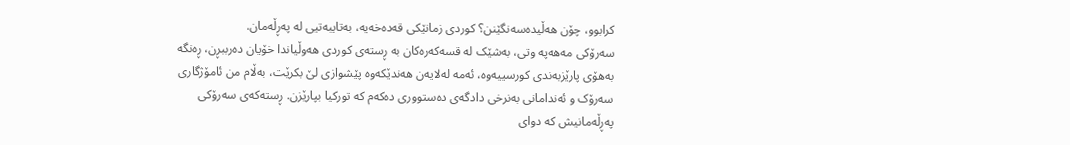کرابوو، چۆن هەڵیدەسەنگێنن؟ کوردی زمانێکی قەدەخەیە، بەتایبەتیی لە پەڕڵەمان.
سەرۆکی مەهەپە وتی، بەشێک لە قسەکەرەکان بە ڕستەی کوردی هەوڵیاندا خۆیان دەرببڕن، ڕەنگە بەهۆی پارێزبەندی کورسییەوە، ئەمە لەلایەن هەندێکەوە پێشوازی لێ بکرێت، بەڵام من ئامۆژگاری سەرۆک و ئەندامانی بەنرخی دادگەی دەستووری دەکەم کە تورکیا بپارێزن. ڕستەکەی سەرۆکی پەڕڵەمانیش کە دوای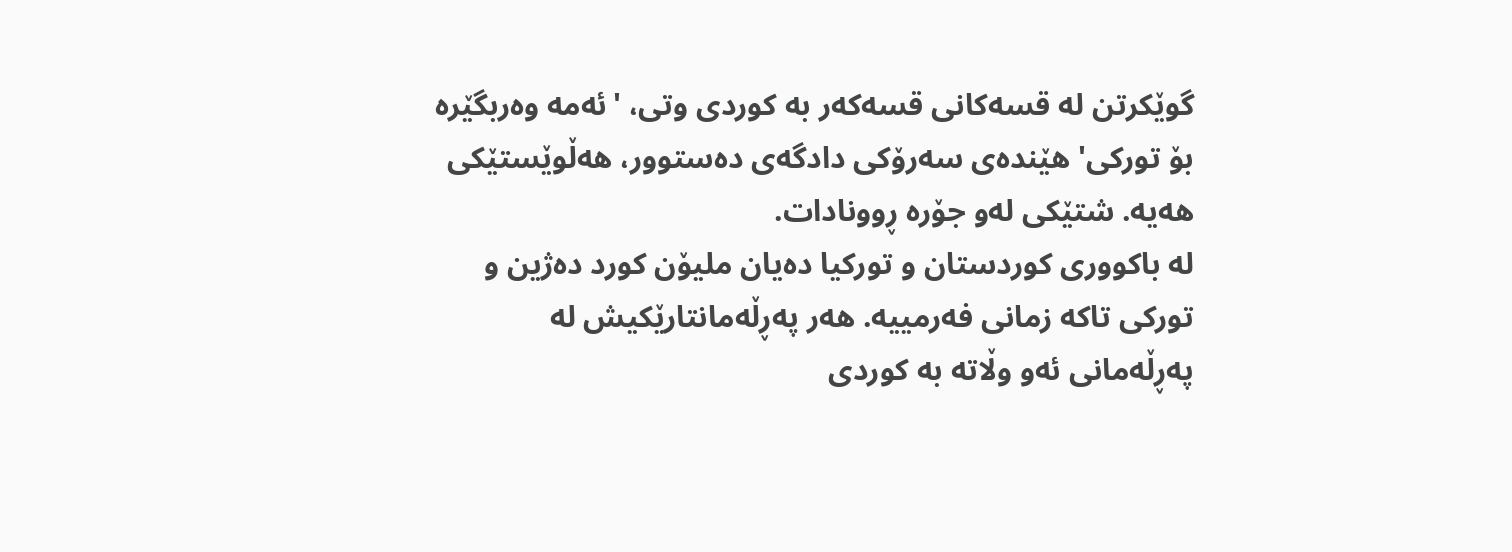گوێکرتن لە قسەکانی قسەکەر بە کوردی وتی، 'ئەمە وەربگێرە بۆ تورکی' هێندەی سەرۆکی دادگەی دەستوور، هەڵوێستێکی هەیە. شتێکی لەو جۆرە ڕوونادات.
لە باکووری کوردستان و تورکیا دەیان ملیۆن کورد دەژین و تورکی تاکە زمانی فەرمییە. هەر پەڕڵەمانتارێکیش لە پەڕڵەمانی ئەو وڵاتە بە کوردی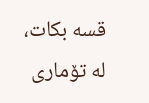قسە بکات، لە تۆماری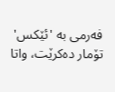فەرمی بە 'ئێکس' تۆمار دەکرێت، واتا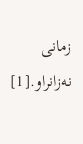زمانی نەزانراو.[1]